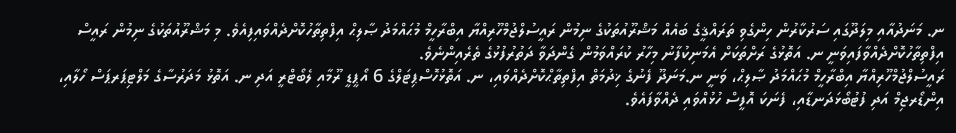ނ. މަނަދުއާއި މިލަދޫގައި ސަރުކާރުން ހިންގެވި ތަރައްޤީގެ ބައެއް މަޝްރޫއުތަކުގެ ނިމުން ރައީސުލްޖުމްހޫރިއްޔާ އިބްރާހީމް މުޙައްމަދު ޞާލިޙް އިފްތިތާހުކޮށްދެއްވައިފިއެވެ. މި މަޝްރޫއުތަކުގެ ނިމުން ރައީސް އިފްތިތާހުކޮށްދެއްވާފައިވަނީ ނ. އަތޮޅުގެ ރަށްތަކަށް އެމަނިކުފާނު މިހާރު ކުރައްވަމުން ގެންދަވާ ދަތުރުފުޅުގެ ތެރެއިންނެވެ.
ރައީސުލްޖުމްހޫރިއްޔާ އިބްރާހީމް މުޙައްމަދު ޞާލިޙް، ވަނީ ނ.މަނަދޫ ފެނުގެ ޚިދުމަތް އިފްތިތާޙްކޮށްދެއްވައި، ނ. އަތޮޅުހޮސްޕިޓަލްގެ 6 އޯޕީޑީ ރޫމާއި ލެބޯޓްރީ އަދި ނ. އަތޮޅު މަދަރުސާގެ މަލްޓިޕަރޕަސް ހޯލާއި، އިންޑޯރޖިމް އަދި ފުޓުބޯޅަދަނޑާއި، ފެނަކަ އޮފީސް ހުޅުއްވައި ދެއްވާފައެވެ.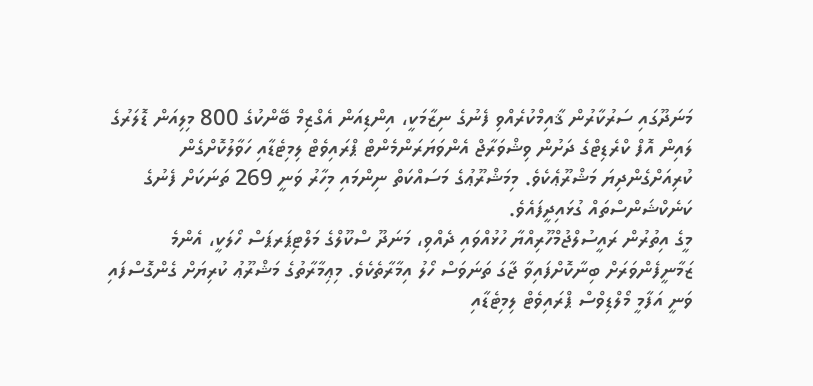މަނަދޫގައި ސަރުކާރުން ޤާއިމްކުރެއްވި ފެނުގެ ނިޒާމަކީ، އިންޑިއަން އެގްޒިމް ބޭންކުގެ 800 މިލިއަން ޑޮލަރުގެ ލައިން އޮފް ކްރެޑިޓްގެ ދަށުން ވިޝްވަރާޖް އެންވަޔަރަންމެންޓް ޕްރައިވެޓް ލިމިޓެޑާއި ހަވާލުކޮށްގެން ކުރިއަށްގެންދިޔަ މަޝްރޫޢެކެވެ. މިމަޝްރޫޢުގެ މަސައްކަތް ނިންމައި މިހާރު ވަނީ 269 ތަނަކަށް ފެނުގެ ކަނެކްޝަންސްތައް ގުޅައިދީފައެވެ.
މީގެ އިތުރުން ރައީސުލްޖުމްހޫރިއްޔާ ހުޅުއްވައި ދެއްވި، މަނަދޫ ސްކޫލްގެ މަލްޓިޕަރޕަސް ހޯލަކީ، އެންމެ ޒަމާނީފެންވަރަށް ބިނާކޮށްފައިވާ ޖާގަ ތަނަވަސް ހޯލު އިމާރާތެކެވެ. މިޢިމާރާތުގެ މަޝްރޫޢު ކުރިޔަށް ގެންގޮސްފައި ވަނީ އަފާމީ މޯލްޑިވްސް ޕްރައިވެޓް ލިމިޓެޑާއި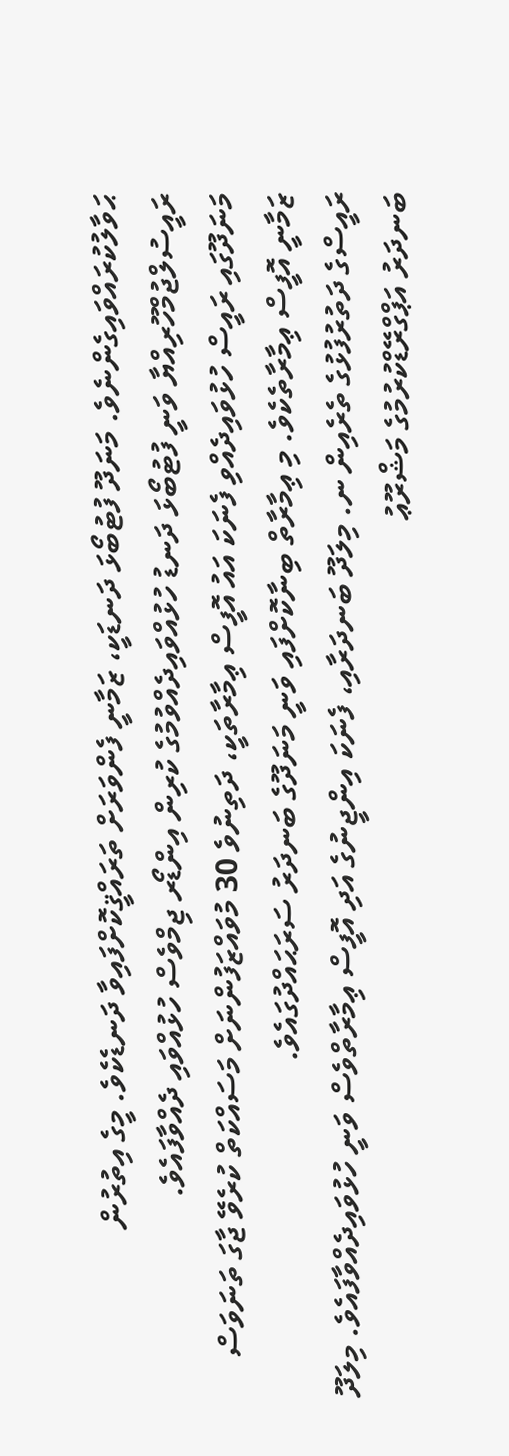ޙަވާލުކުރައްވައިގެންނެވެ. މަނަދޫ ފުޓުބޯޅަ ދަނޑަކީ، ޒަމާނީ ފެންވަރަށް ތަރައްޤީކޮށްފައިވާ ދަނޑެކެވެ. މީގެ އިތުރުން ރައީސުލްޖުމްހޫރިއްޔާ ވަނީ ފުޓުބޯޅަ ދަނޑު ހުޅުއްވައިދެއްވުމުގެ ކުރިން އިންޑޯރ ޖިމްވެސް ހުޅުއްވައި ދެއްވާފައެވެ.
މަނަދޫގައި ރައީސް ހުޅުވައިދެއްވި ފެނަކަ އައު އޮފީސް ޢިމާރާތަކީ، ދަތިނުވެ 30 މުވައްޒަފުންނަށް މަސައްކަތް ކުރެވޭ ޖާގަ ތަނަވަސް ޒަމާނީ އޮފީސް ޢިމާރާތެކެވެ. މި ޢިމާރާތް ބިނާކޮށްފައި ވަނީ މަނަދޫގެ ބަނދަރު ސަރަޙައްދުގައެވެ.
ރައީސްގެ ދަތުރުފުޅުގެ ތެރެއިން ނ. މިލަދޫ ބަނދަރާއި، ފެނަކަ އިންޖީނުގެ އަދި އޮފީސް ޢިމާރާތްވެސް ވަނީ ހުޅުވައިދެއްވާފައެވެ. މިލަދޫ ބަނދަރު އަޕްގްރޭޑްކުރުމުގެ މަޝްރޫޢު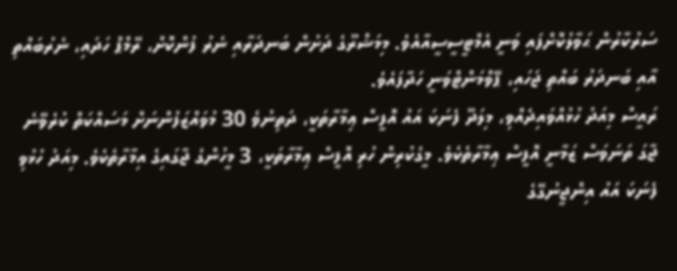ސަރުކާރުން ޙަވާލުކޮށްފައި ވަނީ އެމްޓީސީސީއާއެވެ. މިމަޝްރޫގެ ދަށުން ބަނދަރާއި ނެރު ފުންކޮށް، ރޭމްޕް ހަދައި، ނެރުބައްތި އާއި ބަނދަރު ބައްތި ޖަހައި، ޕޭވްމަންޓްވަނީ ހަދާފައެވެ.
ރައީސް މިއަދު ހުޅުއްވައިދެއްވި، މިލަދޫ ފެނަކަ އައު އޮފީސް ޢިމާރާތަކީ، ދަތިނުވެ 30 މުވައްޒަފުންނަށް މަސައްކަތް ކުރެވޭނެ ޖާގަ ތަނަވަސް ޒަމާނީ އޮފީސް ޢިމާރާތެކެވެ. މީގެކުރިން ހުރި އޮފީސް ޢިމާރާތަކީ، 3 މީހުންގެ ޖާގައިގެ އިމާރާތެކެވެ. މިއަދު ހުޅުވި ފެނަކަ އައު އިންޖީނުގޭގެ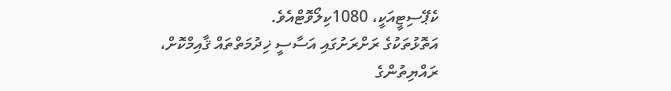ކެޕޭސިޓީއަކީ، 1080ކިލޯވޮޓްއެވެ.
އަތޮޅުތަކުގެ ރަށްރަށުގައި އަސާސީ ޚިދުމަތްތައް ޤާއިމްކޮށް، ރައްޔިތުންގެ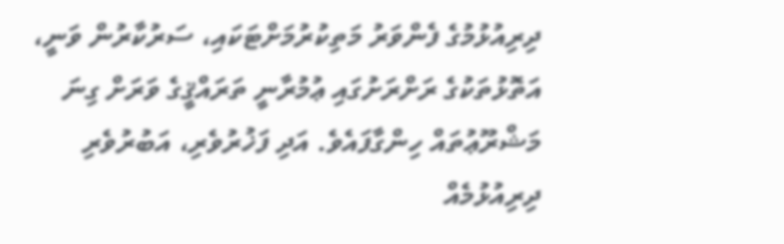ދިރިއުޅުމުގެ ފެންވަރު މަތިކުރުމަށްޓަކައި، ސަރުކާރުން ވަނީ، އަތޮޅުތަކުގެ ރަށްރަށުގައި ޢުމުރާނީ ތަރައްޤީގެ ވަރަށް ގިނަ މަޝްރޫޢުތައް ހިންގާފައެވެ. އަދި ފަޚުރުވެރި، އަބުރުވެރި ދިރިއުޅުމެއް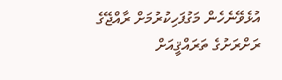އުޅެވޭނެހެން މަގުފަހިކުރުމަށް ރާއްޖޭގެ ރަށްރަށުގެ ތަރައްޤީއަށް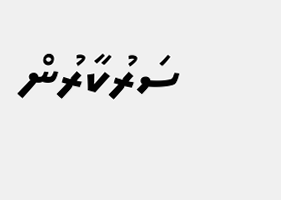ސަރުކާރުން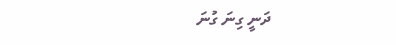ދަނީ ގިނަ ގުނަ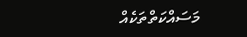މަސައްކަތްތަކެއް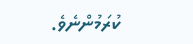ކުރަމުންނެވެ.